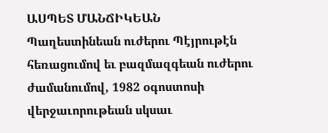ԱՍՊԵՏ ՄԱՆՃԻԿԵԱՆ
Պաղեստինեան ուժերու Պէյրութէն հեռացումով եւ բազմազգեան ուժերու ժամանումով, 1982 օգոստոսի վերջաւորութեան սկսաւ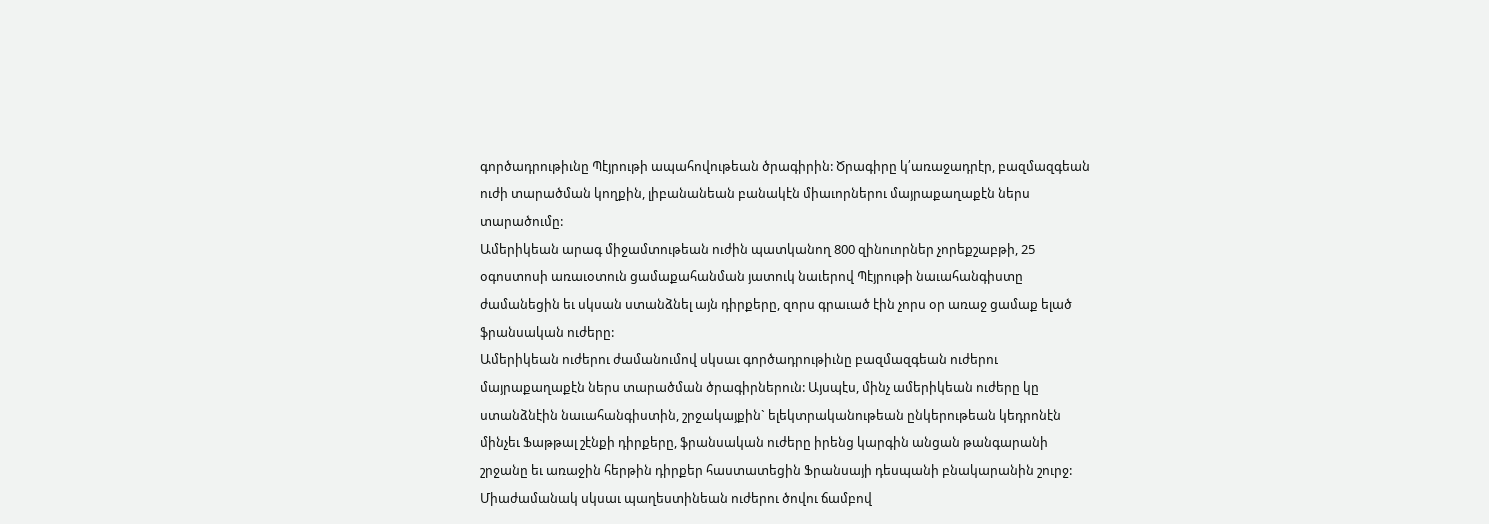գործադրութիւնը Պէյրութի ապահովութեան ծրագիրին: Ծրագիրը կ՛առաջադրէր, բազմազգեան ուժի տարածման կողքին, լիբանանեան բանակէն միաւորներու մայրաքաղաքէն ներս տարածումը:
Ամերիկեան արագ միջամտութեան ուժին պատկանող 800 զինուորներ չորեքշաբթի, 25 օգոստոսի առաւօտուն ցամաքահանման յատուկ նաւերով Պէյրութի նաւահանգիստը ժամանեցին եւ սկսան ստանձնել այն դիրքերը, զորս գրաւած էին չորս օր առաջ ցամաք ելած ֆրանսական ուժերը:
Ամերիկեան ուժերու ժամանումով սկսաւ գործադրութիւնը բազմազգեան ուժերու մայրաքաղաքէն ներս տարածման ծրագիրներուն: Այսպէս, մինչ ամերիկեան ուժերը կը ստանձնէին նաւահանգիստին, շրջակայքին` ելեկտրականութեան ընկերութեան կեդրոնէն մինչեւ Ֆաթթալ շէնքի դիրքերը, ֆրանսական ուժերը իրենց կարգին անցան թանգարանի շրջանը եւ առաջին հերթին դիրքեր հաստատեցին Ֆրանսայի դեսպանի բնակարանին շուրջ:
Միաժամանակ սկսաւ պաղեստինեան ուժերու ծովու ճամբով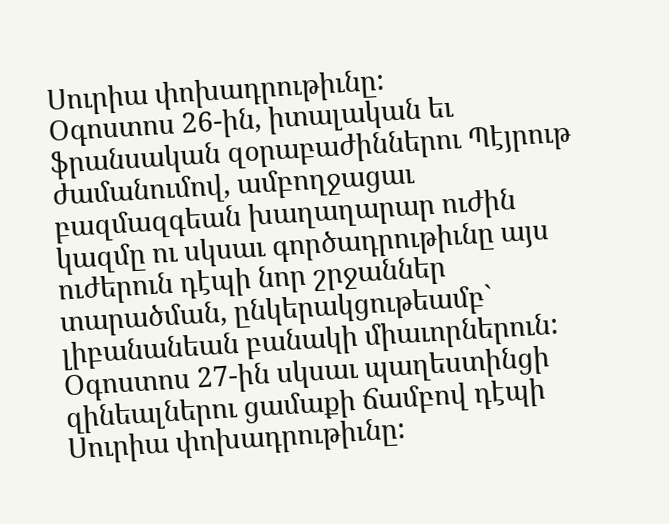Սուրիա փոխադրութիւնը:
Օգոստոս 26-ին, իտալական եւ ֆրանսական զօրաբաժիններու Պէյրութ ժամանումով, ամբողջացաւ բազմազգեան խաղաղարար ուժին կազմը ու սկսաւ գործադրութիւնը այս ուժերուն դէպի նոր շրջաններ տարածման, ընկերակցութեամբ` լիբանանեան բանակի միաւորներուն:
Օգոստոս 27-ին սկսաւ պաղեստինցի զինեալներու ցամաքի ճամբով դէպի Սուրիա փոխադրութիւնը: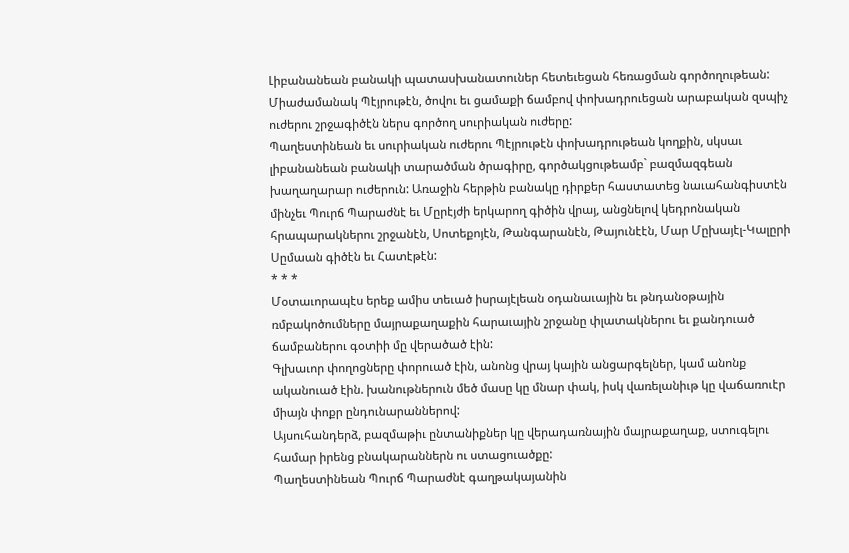Լիբանանեան բանակի պատասխանատուներ հետեւեցան հեռացման գործողութեան:
Միաժամանակ Պէյրութէն, ծովու եւ ցամաքի ճամբով փոխադրուեցան արաբական զսպիչ ուժերու շրջագիծէն ներս գործող սուրիական ուժերը:
Պաղեստինեան եւ սուրիական ուժերու Պէյրութէն փոխադրութեան կողքին, սկսաւ լիբանանեան բանակի տարածման ծրագիրը, գործակցութեամբ` բազմազգեան խաղաղարար ուժերուն: Առաջին հերթին բանակը դիրքեր հաստատեց նաւահանգիստէն մինչեւ Պուրճ Պարաժնէ եւ Մըրէյժի երկարող գիծին վրայ, անցնելով կեդրոնական հրապարակներու շրջանէն, Սոտեքոյէն, Թանգարանէն, Թայունէէն, Մար Մըխայէլ-Կալըրի Սըմաան գիծէն եւ Հատէթէն:
* * *
Մօտաւորապէս երեք ամիս տեւած իսրայէլեան օդանաւային եւ թնդանօթային ռմբակոծումները մայրաքաղաքին հարաւային շրջանը փլատակներու եւ քանդուած ճամբաներու գօտիի մը վերածած էին:
Գլխաւոր փողոցները փորուած էին, անոնց վրայ կային անցարգելներ, կամ անոնք ականուած էին. խանութներուն մեծ մասը կը մնար փակ, իսկ վառելանիւթ կը վաճառուէր միայն փոքր ընդունարաններով:
Այսուհանդերձ, բազմաթիւ ընտանիքներ կը վերադառնային մայրաքաղաք, ստուգելու համար իրենց բնակարաններն ու ստացուածքը:
Պաղեստինեան Պուրճ Պարաժնէ գաղթակայանին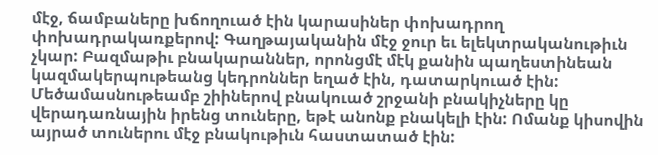մէջ, ճամբաները խճողուած էին կարասիներ փոխադրող փոխադրակառքերով: Գաղթայականին մէջ ջուր եւ ելեկտրականութիւն չկար: Բազմաթիւ բնակարաններ, որոնցմէ մէկ քանին պաղեստինեան կազմակերպութեանց կեդրոններ եղած էին, դատարկուած էին:
Մեծամասնութեամբ շիիներով բնակուած շրջանի բնակիչները կը վերադառնային իրենց տուները, եթէ անոնք բնակելի էին: Ոմանք կիսովին այրած տուներու մէջ բնակութիւն հաստատած էին: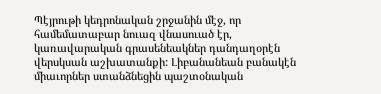Պէյրութի կեդրոնական շրջանին մէջ, որ համեմատաբար նուազ վնասուած էր, կառավարական գրասենեակներ դանդաղօրէն վերսկսան աշխատանքի: Լիբանանեան բանակէն միաւորներ ստանձնեցին պաշտօնական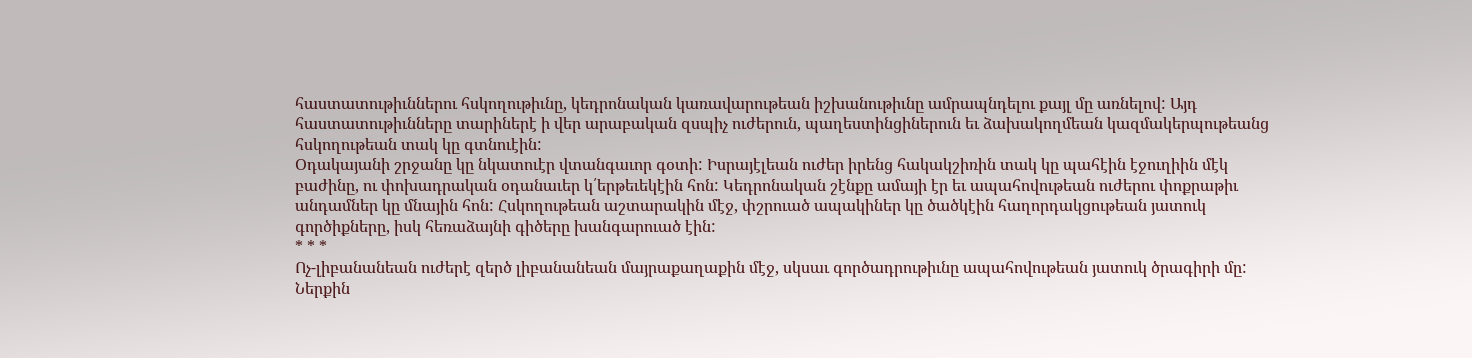հաստատութիւններու հսկողութիւնը, կեդրոնական կառավարութեան իշխանութիւնը ամրապնդելու քայլ մը առնելով: Այդ հաստատութիւնները տարիներէ ի վեր արաբական զսպիչ ուժերուն, պաղեստինցիներուն եւ ձախակողմեան կազմակերպութեանց հսկողութեան տակ կը գտնուէին:
Օդակայանի շրջանը կը նկատուէր վտանգաւոր գօտի: Իսրայէլեան ուժեր իրենց հակակշիռին տակ կը պահէին էջուղիին մէկ բաժինը, ու փոխադրական օդանաւեր կ՛երթեւեկէին հոն: Կեդրոնական շէնքը ամայի էր եւ ապահովութեան ուժերու փոքրաթիւ անդամներ կը մնային հոն: Հսկողութեան աշտարակին մէջ, փշրուած ապակիներ կը ծածկէին հաղորդակցութեան յատուկ գործիքները, իսկ հեռաձայնի գիծերը խանգարուած էին:
* * *
Ոչ-լիբանանեան ուժերէ զերծ լիբանանեան մայրաքաղաքին մէջ, սկսաւ գործադրութիւնը ապահովութեան յատուկ ծրագիրի մը: Ներքին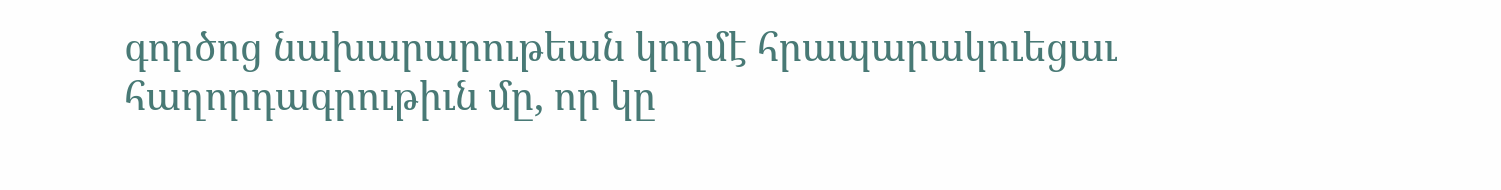գործոց նախարարութեան կողմէ հրապարակուեցաւ հաղորդագրութիւն մը, որ կը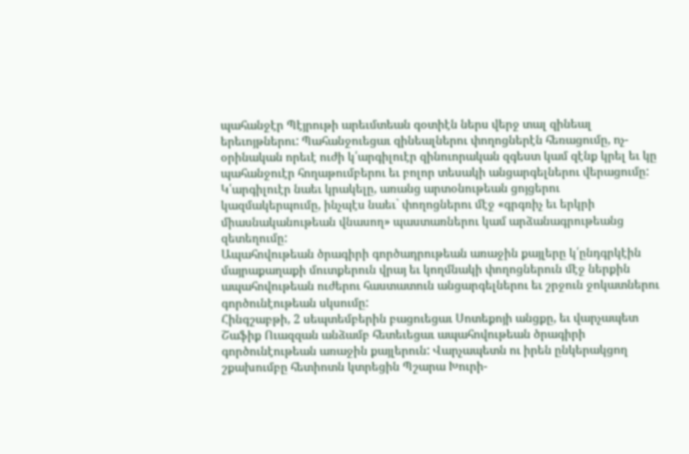պահանջէր Պէյրութի արեւմտեան գօտիէն ներս վերջ տալ զինեալ երեւոյթներու: Պահանջուեցաւ զինեալներու փողոցներէն հեռացումը, ոչ-օրինական որեւէ ուժի կ՛արգիլուէր զինուորական զգեստ կամ զէնք կրել եւ կը պահանջուէր հողաթումբերու եւ բոլոր տեսակի անցարգելներու վերացումը: Կ՛արգիլուէր նաեւ կրակելը, առանց արտօնութեան ցոյցերու կազմակերպումը, ինչպէս նաեւ` փողոցներու մէջ «գրգռիչ եւ երկրի միասնականութեան վնասող» պաստառներու կամ արձանագրութեանց զետեղումը:
Ապահովութեան ծրագիրի գործադրութեան առաջին քայլերը կ՛ընդգրկէին մայրաքաղաքի մուտքերուն վրայ եւ կողմնակի փողոցներուն մէջ ներքին ապահովութեան ուժերու հաստատուն անցարգելներու եւ շրջուն ջոկատներու գործունէութեան սկսումը:
Հինգշաբթի, 2 սեպտեմբերին բացուեցաւ Սոտեքոյի անցքը, եւ վարչապետ Շաֆիք Ուազզան անձամբ հետեւեցաւ ապահովութեան ծրագիրի գործունէութեան առաջին քայլերուն: Վարչապետն ու իրեն ընկերակցող շքախումբը հետիոտն կտրեցին Պշարա Խուրի-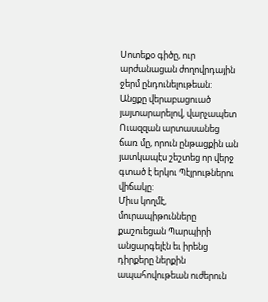Սոտեքօ գիծը, ուր արժանացան ժողովրդային ջերմ ընդունելութեան:
Անցքը վերաբացուած յայտարարելով, վարչապետ Ուազզան արտասանեց ճառ մը, որուն ընթացքին ան յատկապէս շեշտեց որ վերջ գտած է երկու Պէյրութներու վիճակը:
Միւս կողմէ, մուրապիթունները քաշուեցան Պարպիրի անցարգելէն եւ իրենց դիրքերը ներքին ապահովութեան ուժերուն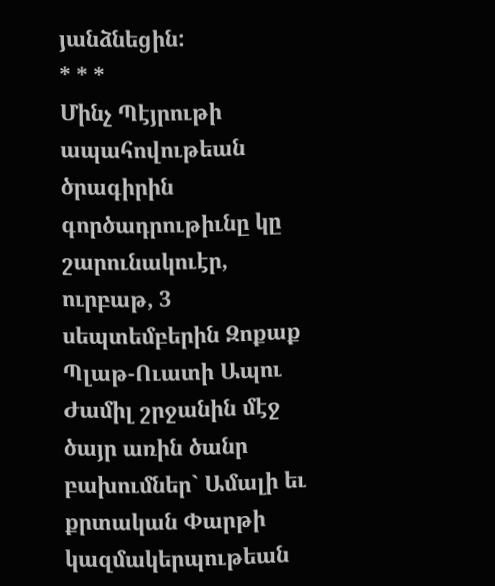յանձնեցին:
* * *
Մինչ Պէյրութի ապահովութեան ծրագիրին գործադրութիւնը կը շարունակուէր, ուրբաթ, 3 սեպտեմբերին Զոքաք Պլաթ-Ուատի Ապու Ժամիլ շրջանին մէջ ծայր առին ծանր բախումներ` Ամալի եւ քրտական Փարթի կազմակերպութեան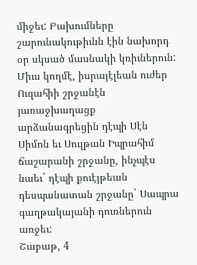միջեւ: Բախումները շարունակութիւնն էին նախորդ օր սկսած մասնակի կռիւներուն:
Միւս կողմէ, իսրայէլեան ուժեր Ուզահիի շրջանէն յառաջխաղացք արձանագրեցին դէպի Սէն Սիմոն եւ Սուլթան Իպրահիմ ճաշարանի շրջանը, ինչպէս նաեւ` դէպի քուէյթեան դեսպանատան շրջանը` Սապրա գաղթակայանի դուռներուն առջեւ:
Շաբաթ, 4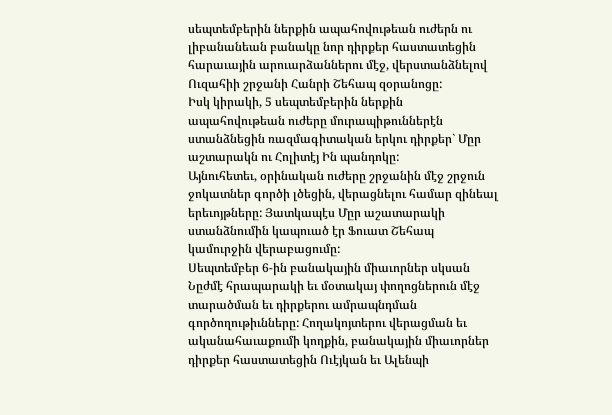սեպտեմբերին ներքին ապահովութեան ուժերն ու լիբանանեան բանակը նոր դիրքեր հաստատեցին հարաւային արուարձաններու մէջ, վերստանձնելով Ուզահիի շրջանի Հանրի Շեհապ զօրանոցը:
Իսկ կիրակի, 5 սեպտեմբերին ներքին ապահովութեան ուժերը մուրապիթուններէն ստանձնեցին ռազմագիտական երկու դիրքեր` Մըր աշտարակն ու Հոլիտէյ Ին պանդոկը:
Այնուհետեւ, օրինական ուժերը շրջանին մէջ շրջուն ջոկատներ գործի լծեցին, վերացնելու համար զինեալ երեւոյթները: Յատկապէս Մըր աշատարակի ստանձնումին կապուած էր Ֆուատ Շեհապ կամուրջին վերաբացումը:
Սեպտեմբեր 6-ին բանակային միաւորներ սկսան Նըժմէ հրապարակի եւ մօտակայ փողոցներուն մէջ տարածման եւ դիրքերու ամրապնդման գործողութիւնները: Հողակոյտերու վերացման եւ ականահաւաքումի կողքին, բանակային միաւորներ դիրքեր հաստատեցին Ուէյկան եւ Ալենպի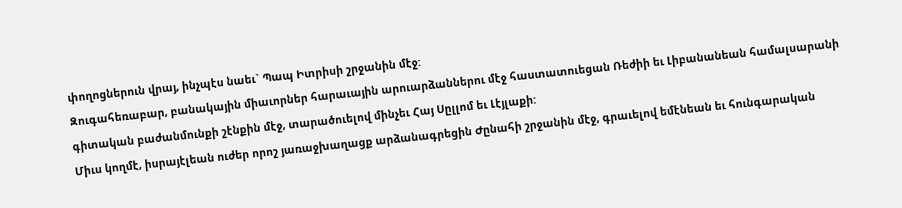փողոցներուն վրայ, ինչպէս նաեւ` Պապ Իտրիսի շրջանին մէջ:
Զուգահեռաբար, բանակային միաւորներ հարաւային արուարձաններու մէջ հաստատուեցան Ռեժիի եւ Լիբանանեան համալսարանի գիտական բաժանմունքի շէնքին մէջ, տարածուելով մինչեւ Հայ Սըլլոմ եւ Լէյլաքի:
Միւս կողմէ, իսրայէլեան ուժեր որոշ յառաջխաղացք արձանագրեցին Ժընահի շրջանին մէջ, գրաւելով եմէնեան եւ հունգարական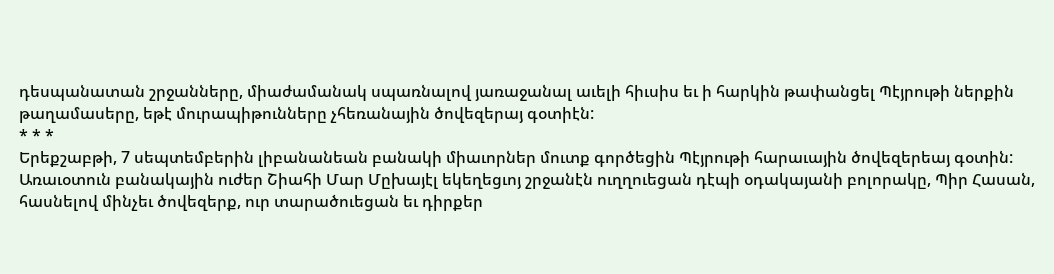դեսպանատան շրջանները, միաժամանակ սպառնալով յառաջանալ աւելի հիւսիս եւ ի հարկին թափանցել Պէյրութի ներքին թաղամասերը, եթէ մուրապիթունները չհեռանային ծովեզերայ գօտիէն:
* * *
Երեքշաբթի, 7 սեպտեմբերին լիբանանեան բանակի միաւորներ մուտք գործեցին Պէյրութի հարաւային ծովեզերեայ գօտին: Առաւօտուն բանակային ուժեր Շիահի Մար Մըխայէլ եկեղեցւոյ շրջանէն ուղղուեցան դէպի օդակայանի բոլորակը, Պիր Հասան, հասնելով մինչեւ ծովեզերք, ուր տարածուեցան եւ դիրքեր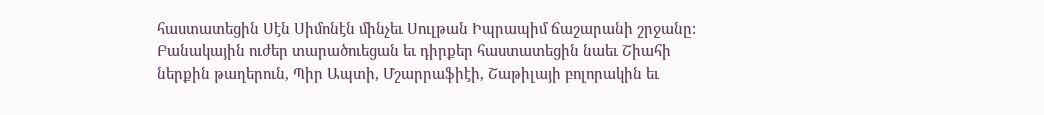հաստատեցին Սէն Սիմոնէն մինչեւ Սուլթան Իպրապիմ ճաշարանի շրջանը:
Բանակային ուժեր տարածուեցան եւ դիրքեր հաստատեցին նաեւ Շիահի ներքին թաղերուն, Պիր Ապտի, Մշարրաֆիէի, Շաթիլայի բոլորակին եւ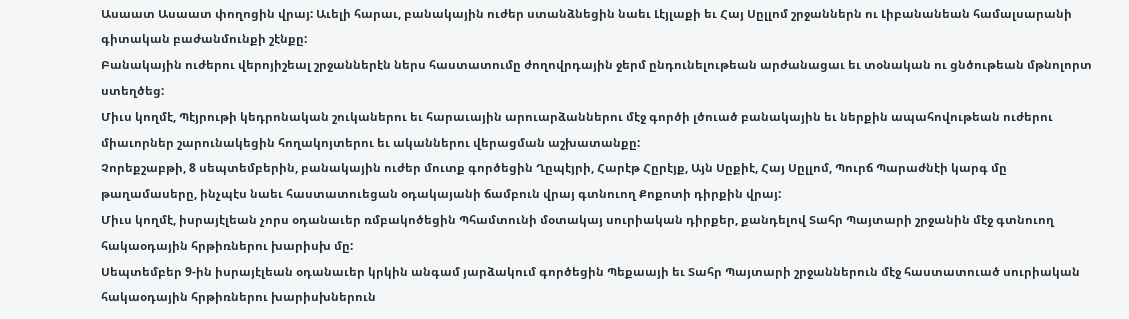Ասաատ Ասաատ փողոցին վրայ: Աւելի հարաւ, բանակային ուժեր ստանձնեցին նաեւ Լէյլաքի եւ Հայ Սըլլոմ շրջաններն ու Լիբանանեան համալսարանի գիտական բաժանմունքի շէնքը:
Բանակային ուժերու վերոյիշեալ շրջաններէն ներս հաստատումը ժողովրդային ջերմ ընդունելութեան արժանացաւ եւ տօնական ու ցնծութեան մթնոլորտ ստեղծեց:
Միւս կողմէ, Պէյրութի կեդրոնական շուկաներու եւ հարաւային արուարձաններու մէջ գործի լծուած բանակային եւ ներքին ապահովութեան ուժերու միաւորներ շարունակեցին հողակոյտերու եւ ականներու վերացման աշխատանքը:
Չորեքշաբթի, 8 սեպտեմբերին, բանակային ուժեր մուտք գործեցին Ղըպէյրի, Հարէթ Հըրէյք, Այն Սըքիէ, Հայ Սըլլոմ, Պուրճ Պարաժնէի կարգ մը թաղամասերը, ինչպէս նաեւ հաստատուեցան օդակայանի ճամբուն վրայ գտնուող Քոքոտի դիրքին վրայ:
Միւս կողմէ, իսրայէլեան չորս օդանաւեր ռմբակոծեցին Պհամտունի մօտակայ սուրիական դիրքեր, քանդելով Տահր Պայտարի շրջանին մէջ գտնուող հակաօդային հրթիռներու խարիսխ մը:
Սեպտեմբեր 9-ին իսրայէլեան օդանաւեր կրկին անգամ յարձակում գործեցին Պեքաայի եւ Տահր Պայտարի շրջաններուն մէջ հաստատուած սուրիական հակաօդային հրթիռներու խարիսխներուն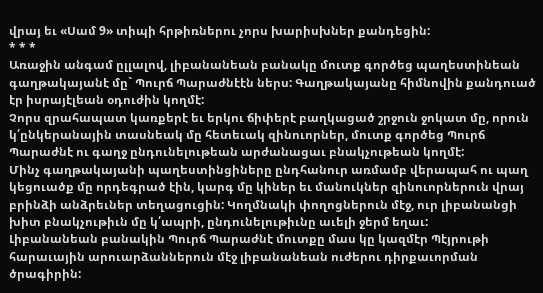վրայ եւ «Սամ 9» տիպի հրթիռներու չորս խարիսխներ քանդեցին:
* * *
Առաջին անգամ ըլլալով, լիբանանեան բանակը մուտք գործեց պաղեստինեան գաղթակայանէ մը` Պուրճ Պարաժնէէն ներս: Գաղթակայանը հիմնովին քանդուած էր իսրայէլեան օդուժին կողմէ:
Չորս զրահապատ կառքերէ եւ երկու ճիփերէ բաղկացած շրջուն ջոկատ մը, որուն կ՛ընկերանային տասնեակ մը հետեւակ զինուորներ, մուտք գործեց Պուրճ Պարաժնէ ու գաղջ ընդունելութեան արժանացաւ բնակչութեան կողմէ:
Մինչ գաղթակայանի պաղեստինցիները ընդհանուր առմամբ վերապահ ու պաղ կեցուածք մը որդեգրած էին, կարգ մը կիներ եւ մանուկներ զինուորներուն վրայ բրինձի անձրեւներ տեղացուցին: Կողմնակի փողոցներուն մէջ, ուր լիբանանցի խիտ բնակչութիւն մը կ՛ապրի, ընդունելութիւնը աւելի ջերմ եղաւ:
Լիբանանեան բանակին Պուրճ Պարաժնէ մուտքը մաս կը կազմէր Պէյրութի հարաւային արուարձաններուն մէջ լիբանանեան ուժերու դիրքաւորման ծրագիրին: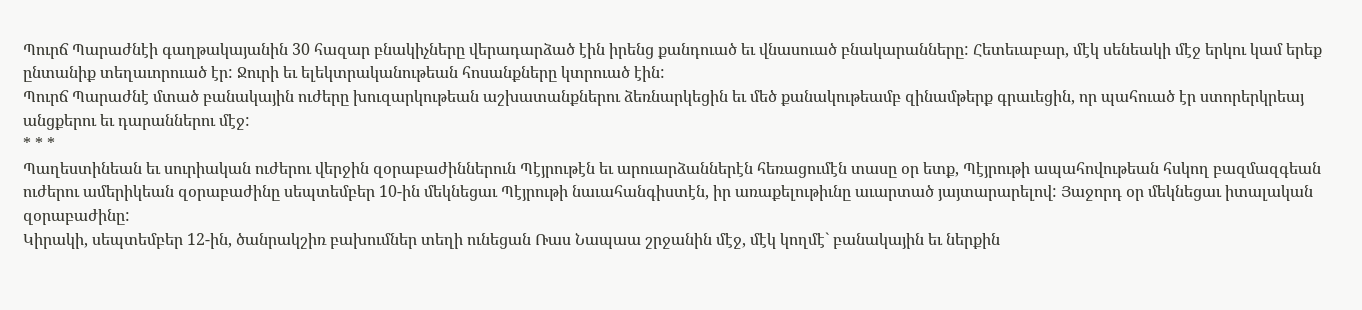Պուրճ Պարաժնէի գաղթակայանին 30 հազար բնակիչները վերադարձած էին իրենց քանդուած եւ վնասուած բնակարանները: Հետեւաբար, մէկ սենեակի մէջ երկու կամ երեք ընտանիք տեղաւորուած էր: Ջուրի եւ ելեկտրականութեան հոսանքները կտրուած էին:
Պուրճ Պարաժնէ մտած բանակային ուժերը խուզարկութեան աշխատանքներու ձեռնարկեցին եւ մեծ քանակութեամբ զինամթերք գրաւեցին, որ պահուած էր ստորերկրեայ անցքերու եւ դարաններու մէջ:
* * *
Պաղեստինեան եւ սուրիական ուժերու վերջին զօրաբաժիններուն Պէյրութէն եւ արուարձաններէն հեռացումէն տասը օր ետք, Պէյրութի ապահովութեան հսկող բազմազգեան ուժերու ամերիկեան զօրաբաժինը սեպտեմբեր 10-ին մեկնեցաւ Պէյրութի նաւահանգիստէն, իր առաքելութիւնը աւարտած յայտարարելով: Յաջորդ օր մեկնեցաւ իտալական զօրաբաժինը:
Կիրակի, սեպտեմբեր 12-ին, ծանրակշիռ բախումներ տեղի ունեցան Ռաս Նապաա շրջանին մէջ, մէկ կողմէ` բանակային եւ ներքին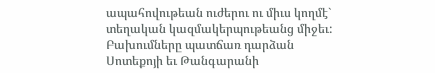ապահովութեան ուժերու ու միւս կողմէ` տեղական կազմակերպութեանց միջեւ: Բախումները պատճառ դարձան Սոտեքոյի եւ Թանգարանի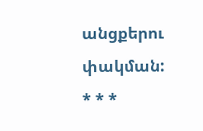անցքերու փակման:
* * *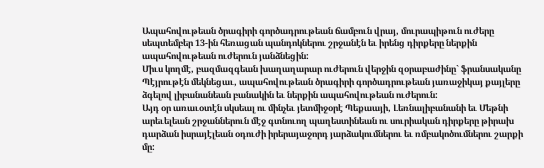Ապահովութեան ծրագիրի գործադրութեան ճամբուն վրայ, մուրապիթուն ուժերը սեպտեմբեր 13-ին հեռացան պանդոկներու շրջանէն եւ իրենց դիրքերը ներքին ապահովութեան ուժերուն յանձնեցին:
Միւս կողմէ, բազմազգեան խաղաղարար ուժերուն վերջին զօրաբաժինը` ֆրանսականը Պէյրութէն մեկնեցաւ, ապահովութեան ծրագիրի գործադրութեան յառաջիկայ քայլերը ձգելով լիբանանեան բանակին եւ ներքին ապահովութեան ուժերուն:
Այդ օր առաւօտէն սկսեալ ու մինչեւ յետմիջօրէ Պեքաայի, Լեռնալիբանանի եւ Մեթնի արեւելեան շրջաններուն մէջ գտնուող պաղեստինեան ու սուրիական դիրքերը թիրախ դարձան իսրայէլեան օդուժի իրերայաջորդ յարձակումներու եւ ռմբակոծումներու շարքի մը: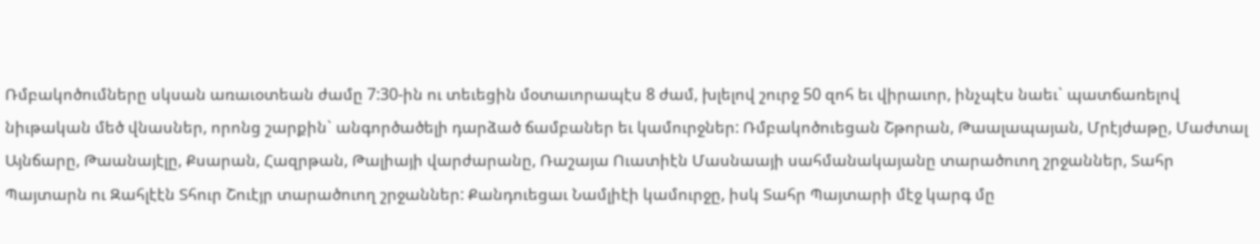Ռմբակոծումները սկսան առաւօտեան ժամը 7:30-ին ու տեւեցին մօտաւորապէս 8 ժամ, խլելով շուրջ 50 զոհ եւ վիրաւոր, ինչպէս նաեւ` պատճառելով նիւթական մեծ վնասներ, որոնց շարքին` անգործածելի դարձած ճամբաներ եւ կամուրջներ: Ռմբակոծուեցան Շթորան, Թաալապայան, Մրէյժաթը, Մաժտալ Այնճարը, Թաանայէլը, Քսարան, Հազրթան, Թալիայի վարժարանը, Ռաշայա Ուատիէն Մասնաայի սահմանակայանը տարածուող շրջաններ, Տահր Պայտարն ու Զահլէէն Տհուր Շուէյր տարածուող շրջաններ: Քանդուեցաւ Նամլիէի կամուրջը, իսկ Տահր Պայտարի մէջ կարգ մը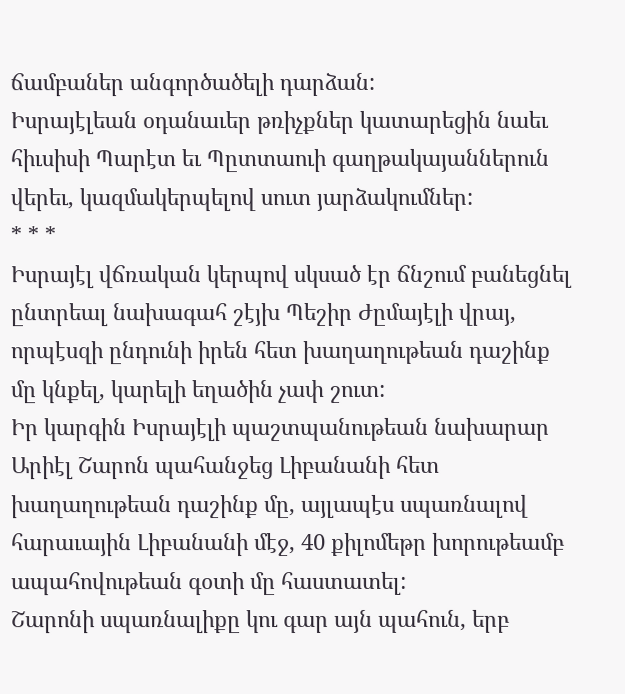ճամբաներ անգործածելի դարձան:
Իսրայէլեան օդանաւեր թռիչքներ կատարեցին նաեւ հիւսիսի Պարէտ եւ Պըտտաուի գաղթակայաններուն վերեւ, կազմակերպելով սուտ յարձակումներ:
* * *
Իսրայէլ վճռական կերպով սկսած էր ճնշում բանեցնել ընտրեալ նախագահ շէյխ Պեշիր Ժըմայէլի վրայ, որպէսզի ընդունի իրեն հետ խաղաղութեան դաշինք մը կնքել, կարելի եղածին չափ շուտ:
Իր կարգին Իսրայէլի պաշտպանութեան նախարար Արիէլ Շարոն պահանջեց Լիբանանի հետ խաղաղութեան դաշինք մը, այլապէս սպառնալով հարաւային Լիբանանի մէջ, 40 քիլոմեթր խորութեամբ ապահովութեան գօտի մը հաստատել:
Շարոնի սպառնալիքը կու գար այն պահուն, երբ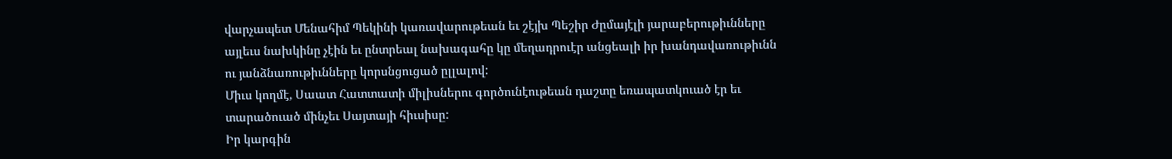վարչապետ Մենահիմ Պեկինի կառավարութեան եւ շէյխ Պեշիր Ժըմայէլի յարաբերութիւնները այլեւս նախկինը չէին եւ ընտրեալ նախագահը կը մեղադրուէր անցեալի իր խանդավառութիւնն ու յանձնառութիւնները կորսնցուցած ըլլալով:
Միւս կողմէ, Սաատ Հատտատի միլիսներու գործունէութեան դաշտը եռապատկուած էր եւ տարածուած մինչեւ Սայտայի հիւսիսը:
Իր կարգին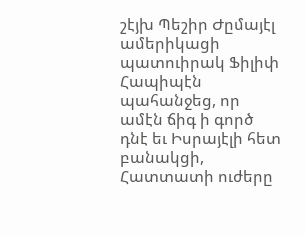շէյխ Պեշիր Ժըմայէլ ամերիկացի պատուիրակ Ֆիլիփ Հապիպէն պահանջեց, որ ամէն ճիգ ի գործ դնէ եւ Իսրայէլի հետ բանակցի, Հատտատի ուժերը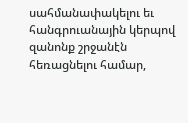սահմանափակելու եւ հանգրուանային կերպով զանոնք շրջանէն հեռացնելու համար,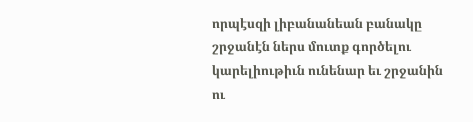որպէսզի լիբանանեան բանակը շրջանէն ներս մուտք գործելու կարելիութիւն ունենար եւ շրջանին ու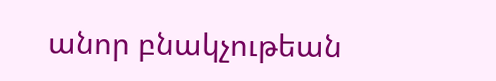անոր բնակչութեան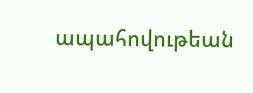ապահովութեան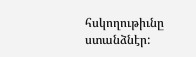հսկողութիւնը ստանձնէր: